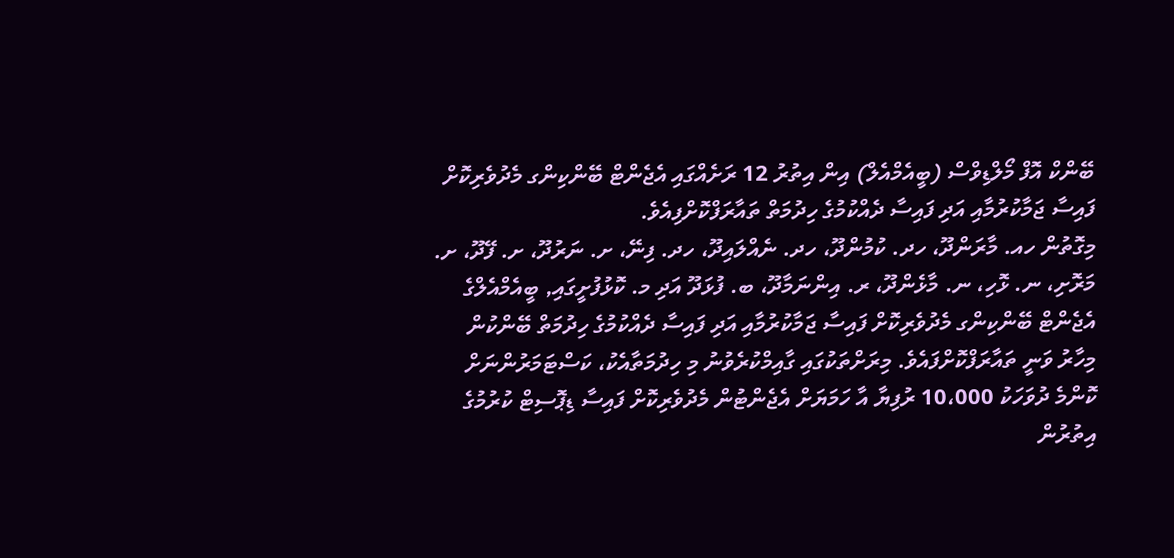ބޭންކް އޮފް މޯލްޑިވްސް (ބީއެމްއެލް) އިން އިތުރު 12 ރަށެއްގައި އެޖެންޓް ބޭންކިންގ މެދުވެރިކޮށް ފައިސާ ޖަމާކުރުމާއި އަދި ފައިސާ ދެއްކުމުގެ ހިދުމަތް ތައާރަފްކޮށްފިއެވެ.
މިގޮތުން ހއ. މާރަންދޫ، ހދ. ކުމުންދޫ، ހދ. ނެއްލައިދޫ، ހދ. ފިނޭ، ށ. ނަރުދޫ، ށ. ފޭދޫ، ށ. މަރޮށި، ނ. ޅޮހި، ނ. މާޅެންދޫ، ރ. އިންނަމާދޫ، ބ. ފުޅަދޫ އަދި މ. ކޮޅުފުށީގައި, ބީއެމްއެލްގެ އެޖެންޓް ބޭންކިންގ މެދުވެރިކޮށް ފައިސާ ޖަމާކުރުމާއި އަދި ފައިސާ ދެއްކުމުގެ ހިދުމަތް ބޭންކުން މިހާރު ވަނީ ތައާރަފްކޮށްފައެވެ. މިރަށްތަކުގައި ގާއިމްކުރެވުނު މި ހިދުމަތާއެކު، ކަސްޓަމަރުންނަށް ކޮންމެ ދުވަހަކު 10،000 ރުފިޔާ އާ ހަމަޔަށް އެޖެންޓުން މެދުވެރިކޮށް ފައިސާ ޑިޕޮސިޓް ކުރުމުގެ އިތުރުން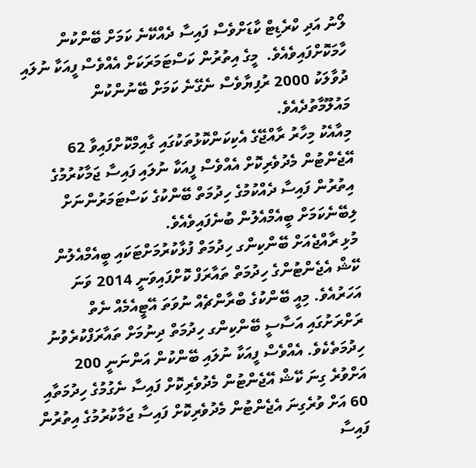ލޯނު އަދި ކްރެޑިޓް ކާޑަށްވެސް ފައިސާ ދެއްކޭނެ ކަމަށް ބޭންކުން ހާމަކޮށްފައިވެއެވެ.  މީގެ އިތުރުން ކަސްޓަމަރަކަށް އެއްވެސް ފީއަކާ ނުލައި ދުވާލަކު 2000 ރުފިޔާވެސް ނެގޭނެ ކަމަށް ބޭނުންކުން މައުލޫމާތުދެއެވެ.
މިއާއެކު މިހާރު ރާއްޖޭގެ އެކިކަންކޮޅުތަކުގައި ގާއިމްކޮށްފައިވާ 62 އޭޖެންޓުން މެދުވެރިކޮށް އެއްވެސް ފީއަކާ ނުލައި ފައިސާ ޖަމާކުރުމުގެ އިތުރުން ފައިސާ ދެއްކުމުގެ ހިދުމަތް ބޭންކުގެ ކަސްޓަމަރުންނަށް ލިބޭނެކަމަށް ބީއެމްއެލުން ބުނެފައިވެއެވެ.
މުޅި ރާއްޖެއަށް ބޭންކިންގ ހިދުމަތް ފުޅާކުރުމަށްޓަކައި ބީއެމްއެލުން ކޭޝް އެޖެންޓުންގެ ހިދުމަތް ތައާރަފް ކޮށްފައިވަނީ 2014 ވަނަ އަހަރުއެވެ. މިއީ ބޭންކުގެ ބްރާންޗެއް ނުވަތަ އޭޓީއެމެއް ނެތް ރަށްރަށުގައި އަސާސީ ބޭންކިންގ ހިދުމަތް ދިނުމަށް ތައާރަފްކުރެވުނު ހިދުމަތެކެވެ. އެއްވެސް ފީއަކާ ނުލައި ބޭންކުން އަންނަނީ 200 އަށްވުރެ ގިނަ ކޭޝް އޭޖެންޓުން މެދުވެރިކޮށް ފައިސާ ނެގުމުގެ ހިދުމަތާއި 60 އަށް ވުރެގިނަ އެޖެންޓުން މެދުވެރިކޮށް ފައިސާ ޖަމާކުރުމުގެ އިތުރުން ފައިސާ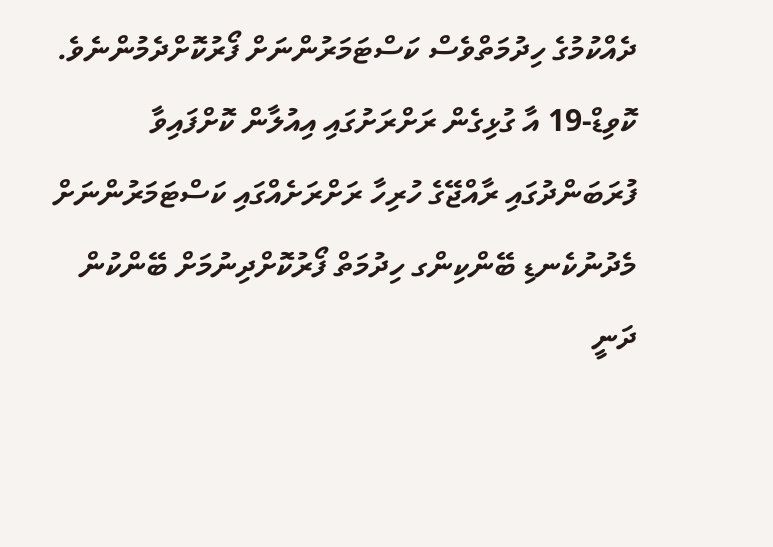ދެއްކުމުގެ ހިދުމަތްވެސް ކަސްޓަމަރުންނަށް ފޯރުކޮށްދެމުންނެވެ.
ކޮވިޑް-19 އާ ގުޅިގެން ރަށްރަށުގައި އިއުލާން ކޮށްފައިވާ ފުރަބަންދުގައި ރާއްޖޭގެ ހުރިހާ ރަށްރަށެއްގައި ކަސްޓަމަރުންނަށް މެދުނުކެނޑި ބޭންކިންގ ހިދުމަތް ފޯރުކޮށްދިނުމަށް ބޭންކުން ދަނީ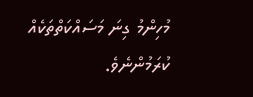މުހިންމު ގިނަ މަސައްކަތްތަކެއް ކުރަމުންނެވެ.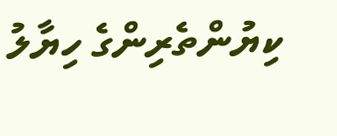ކިޔުންތެރިންގެ ހިޔާލު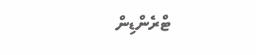ޓްރެންޑިން